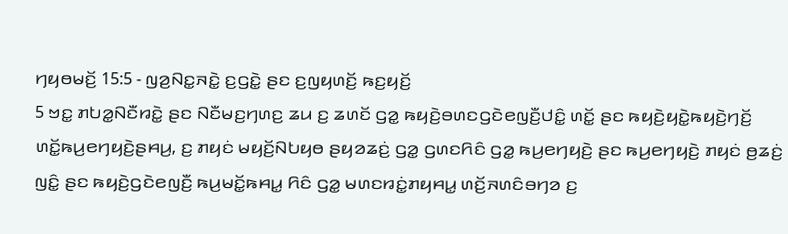ꤚꤟꤥꤗꤢꤩ꤬ 15:5 - ꤜꤤ꤬ꤡꤢ꤭ꤏꤢꤧ꤭ ꤢ꤬ꤞꤢꤧ꤭ ꤔꤢ ꤢ꤬ꤜꤟꤛꤢꤩ꤬ ꤒꤢ꤬ꤟꤢꤩ꤬
5 ꤠꤢ꤭ ꤊꤝꤤ꤭ꤡꤢꤪꤙꤢꤧ꤭ ꤔꤢ ꤡꤢꤪꤗꤢ꤬ꤚꤛꤢ꤬ ꤘꤣ ꤢ꤬ ꤘꤛꤢꤩ ꤞꤤ꤭ ꤒꤟꤢꤧ꤬ꤋꤛꤢꤞꤢꤧꤕꤜꤢꤪ꤬ꤓꤢꤨ꤭ ꤛꤢꤩ꤭ ꤔꤢ ꤒꤟꤢꤧ꤬ꤟꤢꤧ꤭ꤒꤟꤢꤧ꤬ꤚꤢꤩ꤬ ꤛꤢꤩ꤭ꤒꤣ꤬ꤕꤚꤟꤢꤧ꤬ꤔꤌꤣ꤬, ꤢ꤬ ꤊꤟꤢꤦ ꤗꤟꤢꤩ꤬ꤡꤝꤟꤥ ꤔꤟꤤꤘꤢꤦ꤬ ꤞꤤ꤭ ꤞꤛꤢꤖꤢꤨ ꤞꤤ꤭ ꤒꤣ꤬ꤕꤚꤟꤢꤧ꤬ ꤔꤢ ꤒꤣ꤬ꤕꤚꤟꤢꤧ꤬ ꤊꤟꤢꤦ ꤥ꤬ꤘꤢꤦ꤬ ꤜꤢꤨ꤭ ꤔꤢ ꤒꤟꤢꤧ꤬ꤞꤢꤧꤕꤜꤢꤪ꤬ ꤒꤣ꤬ꤗꤢꤩ꤭ꤒꤌꤣ꤭ ꤖꤢꤨ ꤞꤤ꤭ ꤗꤛꤢꤙꤢꤦ꤭ꤊꤟꤌꤣ꤭ ꤛꤢꤩ꤬ꤏꤛꤢꤨꤋꤚꤤ ꤢ꤬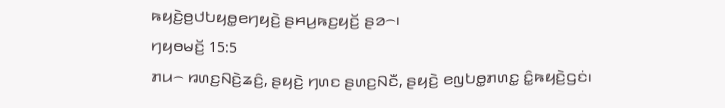ꤒꤟꤢꤧ꤬ꤥ꤬ꤓꤝꤟꤥ꤭ꤕꤚꤟꤢꤧ꤬ ꤔꤌꤣ꤬ꤒꤢ꤬ꤟꤢꤩ꤬ ꤔꤤ꤮꤯
ꤚꤟꤥꤗꤢꤩ꤬ 15:5
ꤊꤣ꤮ ꤙꤛꤢ꤬ꤡꤢꤧ꤬ꤘꤢꤨ꤬, ꤔꤟꤢꤧ꤬ ꤚꤛꤢ ꤔꤛꤢ꤬ꤡꤢꤪ, ꤔꤟꤢꤧ꤬ ꤕꤜꤝꤥ꤭ꤊꤛꤢ꤭ ꤢꤨ꤭ꤒꤟꤢꤧ꤬ꤞꤢꤦ꤯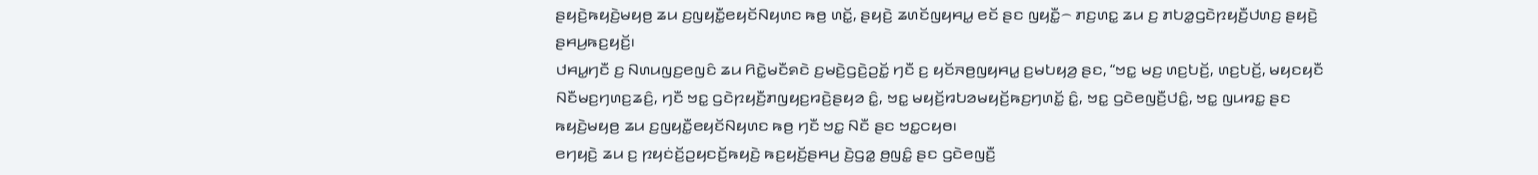ꤔꤟꤢꤧ꤬ꤒꤟꤢꤧ꤬ꤗꤟꤥ꤬ ꤘꤣ ꤢ꤬ꤜꤟꤢꤪ꤭ꤕꤟꤢꤩꤡꤟꤛꤢ ꤒꤥ꤬ ꤛꤢꤩ꤭, ꤔꤟꤢꤧ꤬ ꤘꤛꤢꤩꤜꤟꤌꤣ꤭ ꤕꤢꤩ ꤔꤢ ꤜꤟꤢꤪ꤭꤮ ꤊꤢ꤬ꤛꤢ꤭ ꤘꤣ ꤢ꤬ ꤊꤝꤤ꤭ꤞꤢꤧꤐꤟꤢꤪ꤬ꤓꤛꤢ꤬ ꤔꤟꤢꤧ꤬ ꤔꤌꤣ꤬ꤒꤢ꤬ꤟꤢꤩ꤬꤯
ꤓꤌꤣ꤭ꤚꤢꤪ ꤢ꤬ ꤡꤛꤣꤜꤢ꤬ꤕꤜꤢꤨ ꤘꤣ ꤖꤢꤧ꤭ꤗꤢꤪꤎꤢꤧ ꤢ꤬ꤗꤢꤧ꤬ꤞꤢꤧ꤬ꤑꤢꤩ꤭ ꤚꤢꤪ ꤢ꤬ ꤟꤢꤩꤏꤥ꤬ꤜꤟꤌꤣ꤭ ꤢ꤬ꤗꤝꤟꤤ꤬ ꤔꤢ, “ꤠꤢ꤭ ꤗꤢ꤬ ꤛꤢ꤬ꤝꤢꤩ꤬, ꤛꤢ꤬ꤝꤢꤩ꤬, ꤗꤟꤢꤟꤢꤪ ꤡꤢꤪꤗꤢ꤬ꤚꤛꤢ꤬ꤘꤢꤨ꤬, ꤚꤢꤪ ꤠꤢ꤭ ꤞꤢꤧꤐꤟꤢꤪ꤬ꤊꤜꤟꤢ꤬ꤙꤢꤧ꤬ꤔꤟꤤ ꤢꤨ꤭, ꤠꤢ꤭ ꤗꤟꤢꤩ꤬ꤙꤝꤤꤗꤟꤢꤩ꤬ꤒꤢ꤬ꤚꤛꤢꤩ꤭ ꤢꤨ꤭, ꤠꤢ꤭ ꤞꤢꤧꤕꤜꤢꤪ꤬ꤓꤢꤨ꤭, ꤠꤢ꤭ ꤜꤣꤙꤢ꤭ ꤔꤢ ꤒꤟꤢꤧ꤬ꤗꤟꤥ꤬ ꤘꤣ ꤢ꤬ꤜꤟꤢꤪ꤭ꤕꤟꤢꤩꤡꤟꤛꤢ ꤒꤥ꤬ ꤚꤢꤪ ꤠꤢ꤭ ꤡꤢꤪ ꤔꤢ ꤠꤢ꤭ꤍꤟꤥ꤯
ꤕꤚꤟꤢꤧ꤬ ꤘꤣ ꤢ꤬ ꤐꤟꤢꤦꤢꤩ꤬ꤑꤟꤢꤢꤩ꤬ꤒꤟꤢꤧ꤬ ꤒꤢ꤬ꤟꤢꤩ꤬ꤔꤌꤣ꤬ ꤢꤧ꤬ꤞꤤ꤭ ꤥ꤬ꤜꤢꤨ꤭ ꤔꤢ ꤞꤢꤧꤕꤜꤢꤪ꤬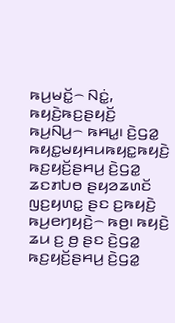ꤒꤣ꤬ꤗꤢꤩ꤭꤮ ꤡꤢꤦ꤭, ꤒꤟꤢꤧ꤬ꤒꤢ꤬ꤔꤟꤢꤩ꤬ ꤒꤣ꤬ꤡꤣ꤬꤮ ꤒꤌꤣ꤭꤯ ꤢꤧ꤬ꤞꤤ꤭ ꤒꤟꤢ꤭ꤗꤟꤌꤣꤒꤟꤢ꤭ꤒꤟꤢꤧ꤬ ꤒꤢ꤬ꤟꤢꤩ꤬ꤔꤌꤣ꤬ ꤢꤧ꤬ꤞꤤ꤭ ꤘꤢꤊꤝꤥ ꤔꤟꤤꤘꤛꤢꤩ ꤜꤢ꤬ꤟꤛꤢ꤭ ꤔꤢ ꤢ꤬ꤒꤟꤢꤧ꤬ ꤒꤣ꤬ꤕꤚꤟꤢꤧ꤬꤮ ꤒꤥ꤬꤯ ꤒꤟꤢꤧ꤬ ꤘꤣ ꤢ꤬ ꤥ꤬ ꤔꤢ ꤢꤧ꤬ꤞꤤ꤭ ꤒꤢ꤬ꤟꤢꤩ꤬ꤔꤌꤣ꤬ ꤢꤧ꤬ꤞꤤ꤭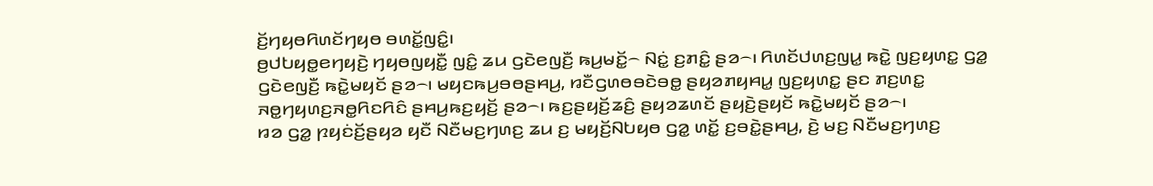ꤢꤩ꤬ꤚꤟꤥꤖꤛꤢꤩꤚꤟꤥ ꤋꤛꤢꤩ꤭ꤜꤢꤨ꤭꤯
ꤥ꤬ꤓꤝꤟꤥ꤭ꤕꤚꤟꤢꤧ꤬ ꤚꤟꤥꤜꤟꤢꤪ꤭ ꤜꤢꤨ꤭ ꤘꤣ ꤞꤢꤧꤕꤜꤢꤪ꤬ ꤒꤣ꤬ꤗꤢꤩ꤭꤮ ꤡꤢꤦ꤭ ꤢ꤬ꤊꤢꤨ꤭ ꤔꤤ꤮꤯ ꤖꤛꤢꤩꤓꤛꤢ꤬ꤜꤣ꤭ ꤒꤢꤧ꤭ ꤜꤢ꤬ꤟꤛꤢ꤭ ꤞꤤ꤭ ꤞꤢꤧꤕꤜꤢꤪ꤬ ꤒꤢꤧ꤭ꤗꤟꤢꤩ ꤔꤤ꤮꤯ ꤗꤟꤢꤒꤣ꤬ꤋꤥꤔꤌꤣ꤬, ꤙꤢꤪꤞꤛꤥꤋꤢꤧꤋꤥ꤭ ꤔꤟꤤꤊꤟꤌꤣ꤭ ꤜꤢ꤬ꤟꤛꤢ꤭ ꤔꤢ ꤊꤢ꤬ꤛꤢ꤭ ꤏꤥ꤭ꤚꤟꤛꤢ꤬ꤏꤥ꤭ꤖꤢꤖꤢꤨ ꤔꤌꤣ꤬ꤒꤢ꤬ꤟꤢꤩ꤬ ꤔꤤ꤮꤯ ꤒꤢ꤬ꤔꤟꤢꤩ꤬ꤘꤢꤨ꤬ ꤔꤟꤤꤘꤛꤢꤩ ꤔꤟꤢꤧ꤬ꤔꤟꤢꤩ ꤒꤢꤧ꤭ꤗꤟꤢꤩ ꤔꤤ꤮꤯
ꤙꤤ ꤞꤤ꤭ ꤐꤟꤢꤦꤢꤩ꤬ꤔꤟꤤ ꤟꤢꤪ ꤡꤢꤪꤗꤢ꤬ꤚꤛꤢ꤬ ꤘꤣ ꤢ꤬ ꤗꤟꤢꤩ꤬ꤡꤝꤟꤥ ꤞꤤ꤭ ꤛꤢꤩ꤭ ꤢ꤬ꤋꤢꤧ꤭ꤔꤌꤣ꤬, ꤢꤧ꤬ ꤗꤢ꤬ ꤡꤢꤪꤗꤢ꤬ꤚꤛꤢ꤬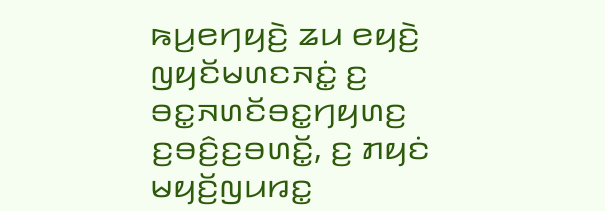ꤒꤣ꤬ꤕꤚꤟꤢꤧ꤬ ꤘꤣ ꤕꤟꤢꤧ꤬ ꤜꤟꤢꤩꤗꤛꤢꤏꤢꤦ꤭ ꤢ꤬ ꤋꤢ꤭ꤏꤛꤢꤩꤋꤢ꤭ꤚꤟꤛꤢ꤬ ꤢ꤬ꤋꤢꤨ꤬ꤢ꤬ꤋꤛꤢꤩ꤭, ꤢ꤬ ꤊꤟꤢꤦ ꤗꤟꤢꤩ꤬ꤜꤣꤙꤢ꤭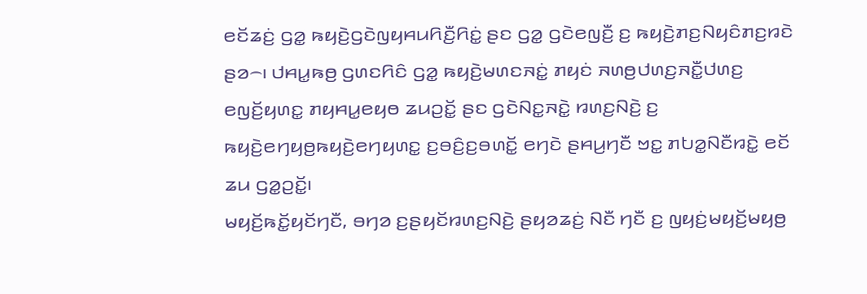ꤕꤢꤩꤘꤢꤦ꤬ ꤞꤤ꤭ ꤒꤟꤢꤧ꤬ꤞꤢꤧꤜꤟꤌꤣꤖꤢꤪ꤬ꤖꤢꤦ꤭ ꤔꤢ ꤞꤤ꤭ ꤞꤢꤧꤕꤜꤢꤪ꤬ ꤢ꤬ ꤒꤟꤢꤧ꤬ꤊꤢ꤬ꤡꤟꤢꤨꤊꤢ꤬ꤙꤢꤧ ꤔꤤ꤮꤯ ꤓꤌꤣ꤭ꤒꤥ꤬ ꤞꤛꤢꤖꤢꤨ ꤞꤤ꤭ ꤒꤟꤢꤧ꤬ꤗꤛꤢꤏꤢꤦ꤭ ꤊꤟꤢꤦ ꤏꤛꤥ꤬ꤓꤛꤢ꤬ꤏꤢꤪ꤭ꤓꤛꤢ꤬ ꤕꤜꤢꤩ꤬ꤟꤛꤢ꤭ ꤊꤟꤌꤣ꤭ꤕꤟꤥ ꤘꤣꤑꤢꤩ꤭ ꤔꤢ ꤞꤢꤧꤡꤢ꤭ꤏꤢꤧ꤭ ꤙꤛꤢ꤬ꤡꤢꤧ꤬ ꤢ꤬ ꤒꤟꤢꤧ꤬ꤕꤚꤟꤥ꤬ꤒꤟꤢꤧ꤬ꤕꤚꤟꤛꤢ꤭ ꤢ꤬ꤋꤢꤨ꤬ꤢ꤬ꤋꤛꤢꤩ꤭ ꤕꤚꤢꤧ ꤔꤌꤣ꤬ꤚꤢꤪ ꤠꤢ꤭ ꤊꤝꤤ꤭ꤡꤢꤪꤙꤢꤧ꤭ ꤕꤢꤩ ꤘꤣ ꤞꤤ꤭ꤑꤢꤩ꤭꤯
ꤗꤟꤢꤩ꤬ꤒꤢꤩ꤭ꤟꤢꤩꤚꤢꤪ, ꤋꤚꤤ ꤢ꤬ꤔꤟꤢꤩꤙꤛꤢ꤬ꤡꤢꤧ꤬ ꤔꤟꤤꤘꤢꤦ꤬ ꤡꤢꤪ ꤚꤢꤪ ꤢ꤬ ꤜꤟꤢꤦ꤬ꤗꤟꤢꤩ꤬ꤗꤟꤥ꤬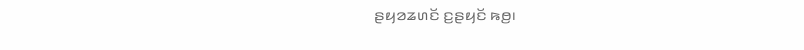ꤔꤟꤤꤘꤛꤢꤩ ꤢ꤬ꤔꤟꤢꤩ ꤒꤥ꤬꤯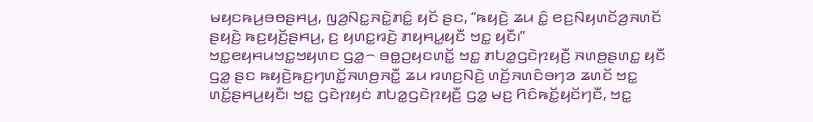ꤗꤟꤢꤒꤣ꤬ꤋꤥꤔꤌꤣ꤬, ꤜꤤ꤬ꤡꤢ꤭ꤏꤢꤧ꤭ꤊꤢꤨ꤭ ꤟꤢꤩ ꤔꤢ, “ꤒꤟꤢꤧ꤬ ꤘꤣ ꤢꤨ꤭ ꤕꤢ꤬ꤡꤟꤛꤢꤩꤤ꤬ꤏꤛꤢꤩ ꤔꤟꤢꤧ꤬ ꤒꤢ꤬ꤟꤢꤩ꤬ꤔꤌꤣ꤬, ꤢ꤬ ꤟꤛꤢ꤭ꤙꤢꤧ꤬ ꤊꤟꤌꤣ꤭ꤟꤢꤪ ꤠꤢ꤭ ꤟꤢꤪ꤯”
ꤠꤢ꤭ꤕꤟꤌꤣꤠꤢ꤭ꤠꤟꤛꤢ ꤞꤤ꤭꤮ ꤋꤥ꤭ꤑꤟꤢꤛꤢꤩ꤭ ꤠꤢ꤭ ꤊꤝꤤ꤭ꤞꤢꤧꤐꤟꤢꤪ꤬ ꤏꤛꤥ꤬ꤔꤛꤢ꤭ ꤟꤢꤪ ꤞꤤ꤭ ꤔꤢ ꤒꤟꤢꤧ꤬ꤒꤢ꤬ꤚꤛꤢꤩ꤭ꤏꤛꤥ꤬ꤏꤢꤪ꤭ ꤘꤣ ꤙꤛꤢ꤬ꤡꤢꤧ꤬ ꤛꤢꤩ꤬ꤏꤛꤢꤨꤋꤚꤤ ꤘꤛꤢꤩ ꤠꤢ꤭ ꤛꤢꤩ꤭ꤔꤌꤣ꤬ꤟꤢꤪ꤯ ꤠꤢ꤭ ꤞꤢꤧꤐꤟꤢꤦ ꤊꤝꤤ꤭ꤞꤢꤧꤐꤟꤢꤪ꤬ ꤞꤤ꤭ ꤗꤢ꤬ ꤖꤢꤨꤒꤢꤩ꤭ꤟꤢꤩꤚꤢꤪ, ꤠꤢ꤭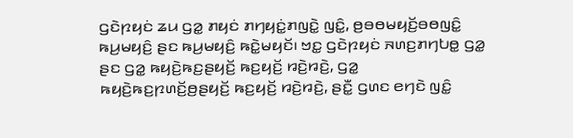ꤞꤢꤧꤐꤟꤢꤦ ꤘꤣ ꤞꤤ꤭ ꤊꤟꤢꤦ ꤊꤚꤟꤢꤦ꤭ꤊꤜꤢꤧ꤭ ꤜꤢꤨ꤭, ꤥ꤬ꤋꤥꤗꤟꤢꤩ꤬ꤋꤥꤜꤢꤨ꤭ ꤒꤣ꤬ꤗꤟꤢꤨ꤬ ꤔꤢ ꤒꤣ꤬ꤗꤟꤢꤨ꤬ ꤒꤢꤧ꤭ꤗꤟꤢꤩ꤯ ꤠꤢ꤭ ꤞꤢꤧꤐꤟꤢꤦ ꤏꤛꤢ꤬ꤊꤚꤝꤥ꤭ ꤞꤤ꤭ ꤔꤢ ꤞꤤ꤭ ꤒꤟꤢꤧ꤬ꤒꤢ꤬ꤔꤟꤢꤩ꤬ ꤒꤢ꤬ꤟꤢꤩ꤬ ꤙꤢꤧ꤬ꤙꤢꤧ꤬, ꤞꤤ꤭ ꤒꤟꤢꤧ꤬ꤒꤢ꤬ꤐꤛꤢꤩ꤬ꤥ꤬ꤔꤟꤢꤩ꤬ ꤒꤢ꤬ꤟꤢꤩ꤬ ꤙꤢꤧ꤬ꤙꤢꤧ꤬, ꤔꤢꤪ꤭ ꤞꤛꤢ ꤕꤚꤢꤧ ꤜꤢꤨ꤭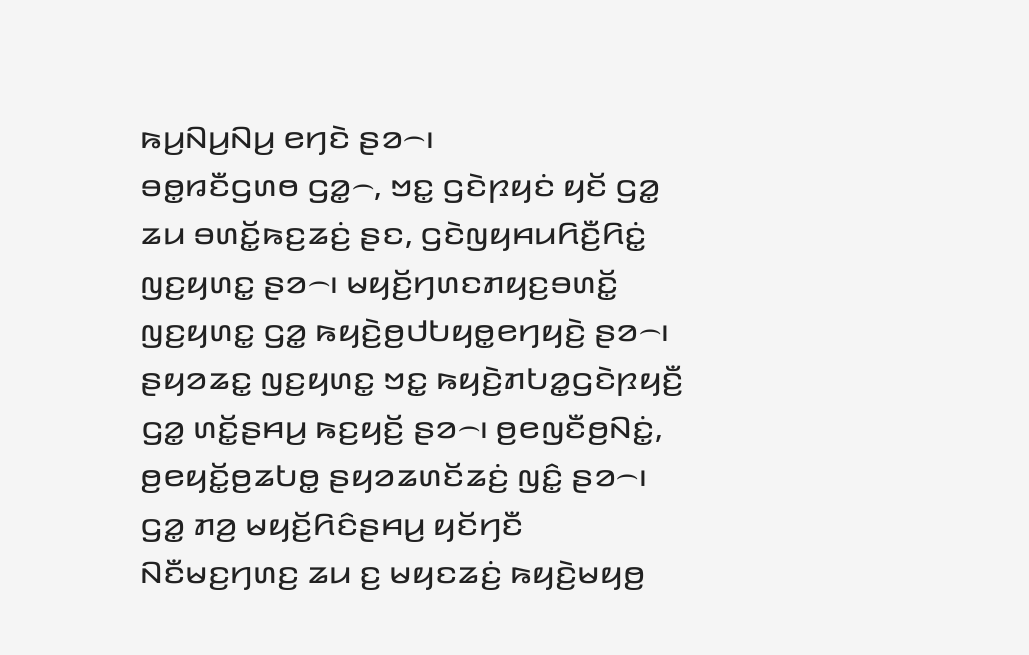ꤒꤣ꤬ꤡꤣ꤬ꤡꤣ꤬ ꤕꤚꤢꤧ ꤔꤤ꤮꤯
ꤋꤥ꤭ꤙꤢꤪꤞꤛꤥ ꤞꤤ꤭꤮, ꤠꤢ꤭ ꤞꤢꤧꤐꤟꤢꤦ ꤟꤢꤩ ꤞꤤ꤭ ꤘꤣ ꤋꤛꤢꤩ꤭ꤒꤢ꤬ꤘꤢꤦ꤬ ꤔꤢ, ꤞꤢꤧꤜꤟꤌꤣꤖꤢꤪ꤬ꤖꤢꤦ꤭ ꤜꤢ꤬ꤟꤛꤢ꤭ ꤔꤤ꤮꤯ ꤗꤟꤢꤩ꤬ꤚꤛꤢꤊꤟꤢ꤬ꤋꤛꤢꤩ꤭ ꤜꤢ꤬ꤟꤛꤢ꤭ ꤞꤤ꤭ ꤒꤟꤢꤧ꤬ꤥ꤬ꤓꤝꤟꤥ꤭ꤕꤚꤟꤢꤧ꤬ ꤔꤤ꤮꤯ ꤔꤟꤤꤘꤢ꤭ ꤜꤢ꤬ꤟꤛꤢ꤭ ꤠꤢ꤭ ꤒꤟꤢꤧ꤬ꤊꤝꤤ꤭ꤞꤢꤧꤐꤟꤢꤪ꤬ ꤞꤤ꤭ ꤛꤢꤩ꤭ꤔꤌꤣ꤬ ꤒꤢ꤬ꤟꤢꤩ꤬ ꤔꤤ꤮꤯ ꤥ꤬ꤕꤜꤢꤪꤥ꤬ꤡꤢꤦ꤭, ꤥ꤬ꤕꤟꤢꤩ꤭ꤥ꤬ꤘꤝꤥ꤭ ꤔꤟꤤꤘꤛꤢꤩꤘꤢꤦ꤬ ꤜꤢꤨ꤭ ꤔꤤ꤮꤯ ꤞꤤ꤭ ꤊꤤ꤬ ꤗꤟꤢꤩ꤬ꤖꤢꤨꤔꤌꤣ꤬ ꤟꤢꤩꤚꤢꤪ ꤡꤢꤪꤗꤢ꤬ꤚꤛꤢ꤬ ꤘꤣ ꤢ꤬ ꤗꤟꤢꤘꤢꤦ꤬ ꤒꤟꤢꤧ꤬ꤗꤟꤥ꤬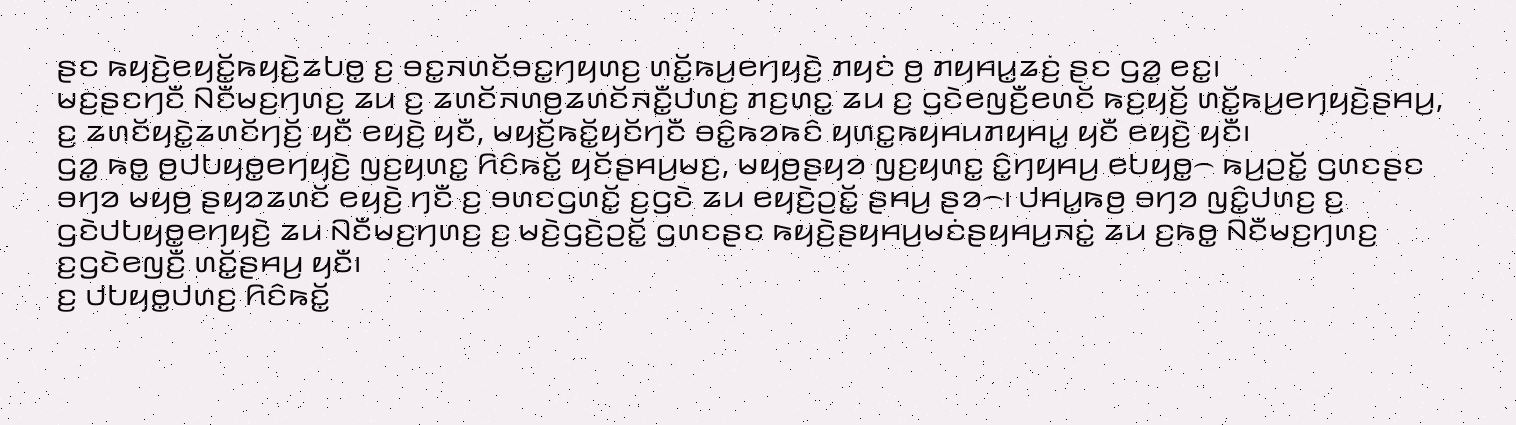ꤔꤢ ꤒꤟꤢꤧ꤬ꤕꤟꤢꤩ꤭ꤒꤟꤢꤧ꤬ꤘꤝꤥ꤭ ꤢ꤬ ꤋꤢ꤭ꤏꤛꤢꤩꤋꤢ꤭ꤚꤟꤛꤢ꤬ ꤛꤢꤩ꤭ꤒꤣ꤬ꤕꤚꤟꤢꤧ꤬ ꤊꤟꤢꤦ ꤥ꤬ ꤊꤟꤌꤣ꤭ꤘꤢꤦ꤬ ꤔꤢ ꤞꤤ꤭ ꤕꤢ꤭꤯
ꤗꤢ꤬ꤔꤢꤚꤢꤪ ꤡꤢꤪꤗꤢ꤬ꤚꤛꤢ꤬ ꤘꤣ ꤢ꤬ ꤘꤛꤢꤩꤏꤛꤥ꤬ꤘꤛꤢꤩꤏꤢꤪ꤭ꤓꤛꤢ꤬ ꤊꤢ꤬ꤛꤢ꤭ ꤘꤣ ꤢ꤬ ꤞꤢꤧꤕꤜꤢꤪ꤬ꤕꤛꤢꤩ ꤒꤢ꤬ꤟꤢꤩ꤬ ꤛꤢꤩ꤭ꤒꤣ꤬ꤕꤚꤟꤢꤧ꤬ꤔꤌꤣ꤬, ꤢ꤬ ꤘꤛꤢꤩꤟꤢꤧ꤭ꤘꤛꤢꤩꤚꤢꤩ꤬ ꤟꤢꤪ ꤕꤟꤢꤧ꤬ ꤟꤢꤪ, ꤗꤟꤢꤩ꤬ꤒꤢꤩ꤭ꤟꤢꤩꤚꤢꤪ ꤋꤢꤨ꤭ꤒꤤꤒꤢꤨ ꤟꤛꤢ꤭ꤒꤟꤌꤣꤊꤟꤌꤣ꤭ ꤟꤢꤪ ꤕꤟꤢꤧ꤬ ꤟꤢꤪ꤯
ꤞꤤ꤭ ꤒꤥ꤭ ꤥ꤬ꤓꤝꤟꤥ꤭ꤕꤚꤟꤢꤧ꤬ ꤜꤢ꤬ꤟꤛꤢ꤭ ꤖꤢꤨꤒꤢꤩ꤭ ꤟꤢꤩꤔꤌꤣ꤬ꤗꤢ꤬, ꤗꤟꤥ꤬ꤔꤟꤤ ꤜꤢ꤬ꤟꤛꤢ꤭ ꤢꤨ꤭ꤚꤟꤌꤣ꤬ ꤕꤝꤟꤥ꤭꤮ ꤒꤣ꤬ꤑꤢꤩ꤭ ꤞꤛꤢꤔꤢ ꤋꤚꤤ ꤗꤟꤥ꤬ ꤔꤟꤤꤘꤛꤢꤩ ꤕꤟꤢꤧ꤬ ꤚꤢꤪ ꤢ꤬ ꤋꤛꤢꤞꤛꤢꤩ꤭ ꤢ꤬ꤞꤢꤧ ꤘꤣ ꤕꤟꤢꤧ꤬ꤑꤢꤩ꤭ ꤔꤌꤣ꤬ ꤔꤤ꤮꤯ ꤓꤌꤣ꤭ꤒꤥ꤬ ꤋꤚꤤ ꤜꤢꤨ꤭ꤓꤛꤢ꤬ ꤢ꤬ ꤞꤢꤧꤓꤝꤟꤥ꤭ꤕꤚꤟꤢꤧ꤬ ꤘꤣ ꤡꤢꤪꤗꤢ꤬ꤚꤛꤢ꤬ ꤢ꤬ ꤗꤢꤧ꤬ꤞꤢꤧ꤬ꤑꤢꤩ꤭ ꤞꤛꤢꤔꤢ ꤒꤟꤢꤧ꤬ꤔꤟꤌꤣ꤬ꤗꤢꤦꤔꤟꤌꤣ꤬ꤏꤢꤦ꤭ ꤘꤣ ꤢ꤬ꤒꤥ꤭ ꤡꤢꤪꤗꤢ꤬ꤚꤛꤢ꤬ ꤢ꤬ꤞꤢꤧꤕꤜꤢꤪ꤬ ꤛꤢꤩ꤭ꤔꤌꤣ꤬ ꤟꤢꤪ꤯
ꤢ꤬ ꤓꤝꤟꤥ꤭ꤓꤛꤢ꤬ ꤖꤢꤨꤒꤢꤩ꤭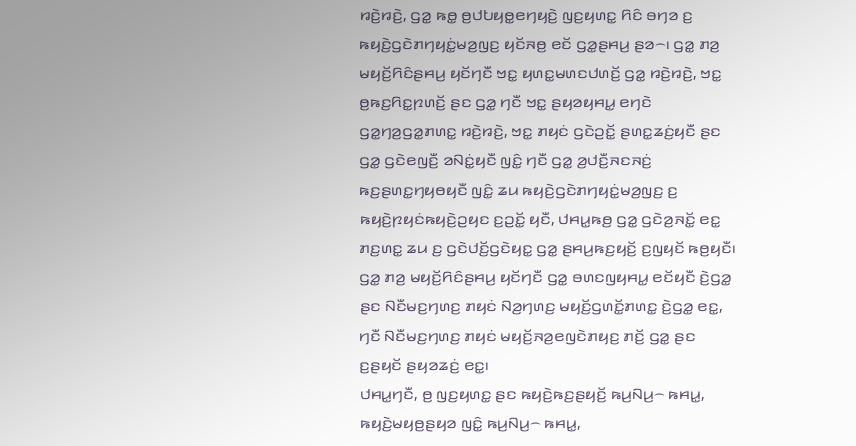ꤙꤢꤧ꤬ꤙꤢꤧ꤬, ꤞꤤ꤭ ꤒꤥ꤭ ꤥ꤬ꤓꤝꤟꤥ꤭ꤕꤚꤟꤢꤧ꤬ ꤜꤢ꤬ꤟꤛꤢ꤭ ꤖꤢꤨ ꤋꤚꤤ ꤢ꤬ ꤒꤟꤢꤧ꤬ꤞꤢꤧꤊꤚꤟꤢꤦ꤭ꤗꤤ꤬ꤜꤢ꤬ ꤟꤢꤩꤏꤥ꤬ ꤕꤢꤩ ꤞꤤ꤭ꤔꤌꤣ꤬ ꤔꤤ꤮꤯ ꤞꤤ꤭ ꤊꤤ꤬ ꤗꤟꤢꤩ꤬ꤖꤢꤨꤔꤌꤣ꤬ ꤟꤢꤩꤚꤢꤪ ꤠꤢ꤭ ꤟꤛꤢ꤭ꤗꤛꤢꤓꤛꤢꤩ꤬ ꤞꤤ꤭ ꤙꤢꤧ꤬ꤙꤢꤧ꤬, ꤠꤢ꤭ ꤥ꤬ꤒꤢ꤬ꤖꤢ꤭ꤐꤛꤢꤩ꤬ ꤔꤢ ꤞꤤ꤭ ꤚꤢꤪ ꤠꤢ꤭ ꤔꤟꤤꤟꤌꤣ꤭ ꤕꤚꤢꤧ ꤞꤤ꤭ꤚꤤ꤬ꤞꤤ꤭ꤊꤛꤢ꤭ ꤙꤢꤧ꤬ꤙꤢꤧ꤬, ꤠꤢ꤭ ꤊꤟꤢꤦ ꤞꤢꤧꤑꤢꤩ꤭ ꤔꤛꤢ꤭ꤘꤢꤦ꤬ꤟꤢꤪ ꤔꤢ ꤞꤤ꤭ ꤞꤢꤧꤕꤜꤢꤪ꤬ ꤤꤡꤢꤦ꤭ꤟꤢꤪ ꤜꤢꤨ꤭ ꤚꤢꤪ ꤞꤤ꤭ ꤤ꤬ꤓꤢꤪ꤬ꤏꤢꤏꤢꤦ꤬ ꤒꤢ꤬ꤔꤛꤢ꤭ꤚꤟꤥꤟꤢꤪ ꤜꤢꤨ꤭ ꤘꤣ ꤒꤟꤢꤧ꤬ꤞꤢꤧꤊꤚꤟꤢꤦ꤭ꤗꤤ꤬ꤜꤢ꤬ ꤢ꤬ ꤒꤟꤢꤧ꤬ꤐꤟꤢꤦꤒꤟꤢꤧ꤬ꤑꤟꤢ ꤢ꤬ꤑꤢꤩ꤭ ꤟꤢꤪ, ꤓꤌꤣ꤭ꤒꤥ꤬ ꤞꤤ꤭ ꤞꤢꤧꤤ꤬ꤏꤢꤩ꤭ ꤕꤢ꤭ ꤊꤢ꤬ꤛꤢ꤭ ꤘꤣ ꤢ꤬ ꤞꤢꤧꤓꤢꤩ꤬ꤞꤢꤧꤟꤢ꤭ ꤞꤤ꤭ ꤔꤌꤣ꤬ꤒꤢ꤬ꤟꤢꤩ꤬ ꤢ꤬ꤜꤟꤢꤩ ꤒꤥ꤬ꤟꤢꤪ꤯ ꤞꤤ꤭ ꤊꤤ꤬ ꤗꤟꤢꤩ꤬ꤖꤢꤨꤔꤌꤣ꤬ ꤟꤢꤩꤚꤢꤪ ꤞꤤ꤭ ꤋꤛꤢꤜꤟꤌꤣ꤭ ꤕꤢꤩꤟꤢꤪ ꤢꤧ꤬ꤞꤤ꤭ ꤔꤢ ꤡꤢꤪꤗꤢ꤬ꤚꤛꤢ꤬ ꤊꤟꤢꤦ ꤡꤤ꤬ꤚꤛꤢ꤬ ꤗꤟꤢꤩ꤬ꤞꤛꤢꤩ꤭ꤊꤛꤢ꤭ ꤢꤧ꤬ꤞꤤ꤭ ꤕꤢ꤭, ꤚꤢꤪ ꤡꤢꤪꤗꤢ꤬ꤚꤛꤢ꤬ ꤊꤟꤢꤦ ꤗꤟꤢꤩ꤬ꤏꤤ꤬ꤕꤜꤢꤧꤊꤟꤢ꤬ ꤊꤢꤩ꤬ ꤞꤤ꤭ ꤔꤢ ꤢ꤬ꤔꤟꤢꤩ ꤔꤟꤤꤘꤢꤦ꤬ ꤕꤢ꤭꤯
ꤓꤌꤣ꤭ꤚꤢꤪ, ꤥ꤬ ꤜꤢ꤬ꤟꤛꤢ꤭ ꤔꤢ ꤒꤟꤢꤧ꤬ꤒꤢ꤬ꤔꤟꤢꤩ꤬ ꤒꤣ꤬ꤡꤣ꤬꤮ ꤒꤌꤣ꤭, ꤒꤟꤢꤧ꤬ꤗꤟꤥ꤬ꤔꤟꤤ ꤜꤢꤨ꤭ ꤒꤣ꤬ꤡꤣ꤬꤮ ꤒꤌꤣ꤭,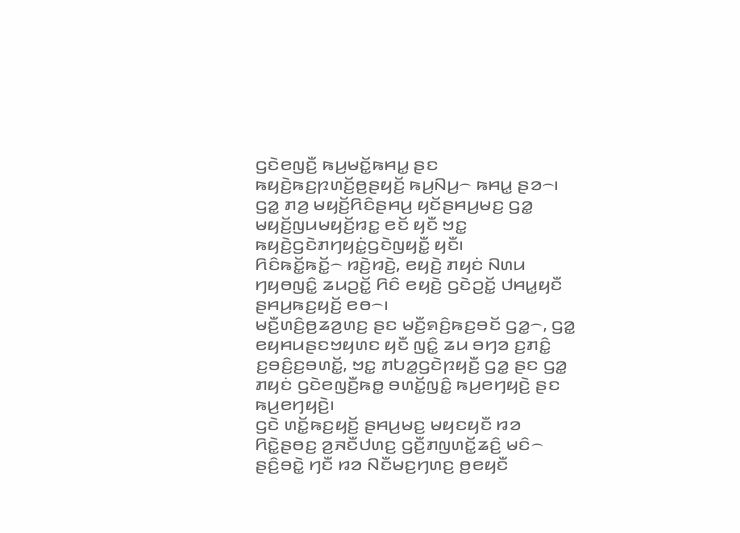ꤞꤢꤧꤕꤜꤢꤪ꤬ ꤒꤣ꤬ꤗꤢꤩ꤭ꤒꤌꤣ꤭ ꤔꤢ ꤒꤟꤢꤧ꤬ꤒꤢ꤬ꤐꤛꤢꤩ꤬ꤥ꤬ꤔꤟꤢꤩ꤬ ꤒꤣ꤬ꤡꤣ꤬꤮ ꤒꤌꤣ꤭ ꤔꤤ꤮꤯ ꤞꤤ꤭ ꤊꤤ꤬ ꤗꤟꤢꤩ꤬ꤖꤢꤨꤔꤌꤣ꤬ ꤟꤢꤩꤔꤌꤣ꤬ꤗꤢ꤬ ꤞꤤ꤭ ꤗꤟꤢꤩ꤬ꤜꤣꤗꤟꤢꤩ꤬ꤙꤢ꤭ ꤕꤢꤩ ꤟꤢꤪ ꤠꤢ꤭ ꤒꤟꤢꤧ꤬ꤞꤢꤧꤊꤚꤟꤢꤦ꤭ꤞꤢꤧꤜꤟꤢꤪ꤭ ꤟꤢꤪ꤯
ꤖꤢꤨꤒꤢꤩ꤭ꤒꤢꤩ꤭꤮ ꤙꤢꤧ꤬ꤙꤢꤧ꤬, ꤕꤟꤢꤧ꤬ ꤊꤟꤢꤦ ꤡꤛꤣ ꤚꤟꤥꤜꤢꤨ꤭ ꤘꤣꤑꤢꤩ꤭ ꤖꤢꤨ ꤕꤟꤢꤧ꤬ ꤞꤢꤧꤑꤢꤩ꤭ ꤓꤌꤣ꤭ꤟꤢꤪ ꤔꤌꤣ꤬ꤒꤢ꤬ꤟꤢꤩ꤬ ꤕꤥ꤮꤯
ꤗꤢꤪ꤬ꤛꤢꤨ꤬ꤥ꤬ꤘꤤ꤬ꤛꤢ꤬ ꤔꤢ ꤗꤢꤪ꤬ꤎꤢꤨ꤬ꤒꤢ꤬ꤋꤢꤩ ꤞꤤ꤭꤮, ꤞꤤ꤭ ꤕꤟꤌꤣꤔꤢꤠꤟꤛꤢ ꤟꤢꤪ ꤜꤢꤨ꤭ ꤘꤣ ꤋꤚꤤ ꤢ꤬ꤊꤢꤨ꤭ ꤢ꤬ꤋꤢꤨ꤬ꤢ꤬ꤋꤛꤢꤩ꤭, ꤠꤢ꤭ ꤊꤝꤤ꤭ꤞꤢꤧꤐꤟꤢꤪ꤬ ꤞꤤ꤭ ꤔꤢ ꤞꤤ꤭ ꤊꤟꤢꤦ ꤞꤢꤧꤕꤜꤢꤪ꤬ꤒꤥ꤭ ꤋꤛꤢꤩ꤭ꤜꤢꤨ꤭ ꤒꤣ꤬ꤕꤚꤟꤢꤧ꤬ ꤔꤢ ꤒꤣ꤬ꤕꤚꤟꤢꤧ꤬꤯
ꤞꤢꤧ ꤛꤢꤩ꤭ꤒꤢ꤬ꤟꤢꤩ꤬ ꤔꤌꤣ꤬ꤗꤢ꤬ ꤗꤟꤢꤟꤢꤪ ꤙꤤ ꤖꤢꤧ꤭ꤔꤥꤢ꤬ ꤤ꤬ꤏꤢꤪꤓꤛꤢ꤬ ꤞꤢꤪ꤬ꤊꤜꤛꤢꤩ꤭ꤘꤢꤨ꤬ ꤗꤢꤨ꤮ ꤔꤢꤨ꤬ꤋꤢꤧ꤭ ꤚꤢꤪ ꤙꤤ ꤡꤢꤪꤗꤢ꤬ꤚꤛꤢ꤬ ꤥ꤬ꤕꤟꤢꤪ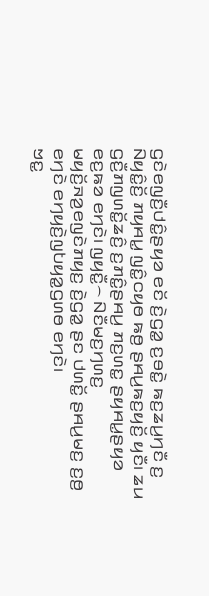ꤞꤢꤧꤕꤜꤢꤪ꤬ꤓꤢꤨ꤭ꤔꤟꤤ ꤕꤢꤩ ꤢꤧ꤬ꤞꤤ꤭ ꤢ꤬ꤋꤢꤧ꤭ ꤒꤢ꤬ꤘꤣ꤬ꤚꤢꤪ ꤢ꤬ ꤡꤟꤢꤨ꤭ꤢꤩ꤬ ꤊꤟꤌꤣ꤭ ꤜꤢꤨ꤭ꤍꤟꤥ ꤒꤥ꤬ ꤔꤌꤣ꤬ꤒꤢ꤬ꤟꤢꤩ꤬ ꤟꤢꤪ꤯ ꤘꤣ ꤞꤢꤪ꤬ꤊꤜꤛꤢꤩ꤭ꤘꤢꤨ꤬ ꤢ꤬ꤊꤢꤨ꤭ꤔꤌꤣ꤬ ꤊꤢ꤬ꤛꤢ꤭ ꤔꤟꤌꤣ꤭ꤔꤟꤤ ꤕꤢ꤬ꤒꤤ ꤕꤚꤢꤧ꤯ ꤜꤟꤢꤪ꤭꤮ ꤡꤢꤪꤗꤢ꤬ꤚꤛꤢ꤬ ꤗꤟꤢꤩ꤬ꤏꤤ꤬ꤕꤜꤢꤧꤊꤟꤢ꤬ ꤢꤧ꤬ꤞꤤ꤭ ꤔꤢ ꤓꤛꤢꤩ꤭ ꤔꤌꤣ꤬ꤗꤢ꤬ ꤢ꤬ꤥ꤬ ꤕꤚꤢꤧ ꤕꤚꤟꤢꤧ꤬ꤜꤝꤟꤤ꤭ꤞꤛꤥ ꤕꤚꤢꤧ꤯
ꤠꤢ꤭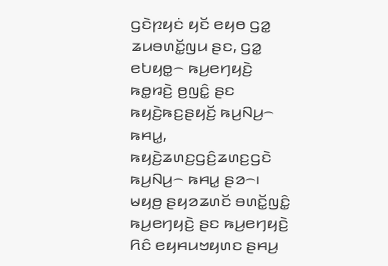ꤞꤢꤧꤐꤟꤢꤦ ꤟꤢꤩ ꤕꤟꤥ ꤞꤤ꤭ ꤘꤣꤋꤛꤢꤩ꤭ꤜꤣ ꤔꤢ, ꤞꤤ꤭ ꤕꤝꤟꤥ꤭꤮ ꤒꤣ꤬ꤕꤚꤟꤢꤧ꤬ ꤒꤥ꤭ꤙꤢꤧ꤬ ꤥ꤬ꤜꤢꤨ꤭ ꤔꤢ ꤒꤟꤢꤧ꤬ꤒꤢ꤬ꤔꤟꤢꤩ꤬ ꤒꤣ꤬ꤡꤣ꤬꤮ ꤒꤌꤣ꤭, ꤒꤟꤢꤧ꤬ꤘꤛꤢ꤬ꤞꤢꤨ꤬ꤘꤛꤢ꤬ꤞꤢꤧ ꤒꤣ꤬ꤡꤣ꤬꤮ ꤒꤌꤣ꤭ ꤔꤤ꤮꤯ ꤗꤟꤥ꤬ ꤔꤟꤤꤘꤛꤢꤩ ꤋꤛꤢꤩ꤭ꤜꤢꤨ꤭ ꤒꤣ꤬ꤕꤚꤟꤢꤧ꤬ ꤔꤢ ꤒꤣ꤬ꤕꤚꤟꤢꤧ꤬ ꤖꤢꤨ ꤕꤟꤌꤣꤠꤟꤛꤢ ꤔꤌꤣ꤬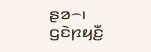ꤔꤤ꤮꤯ ꤞꤢꤧꤐꤟꤢꤪ꤬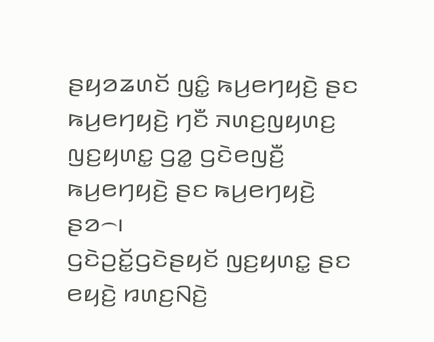ꤔꤟꤤꤘꤛꤢꤩ ꤜꤢꤨ꤭ ꤒꤣ꤬ꤕꤚꤟꤢꤧ꤬ ꤔꤢ ꤒꤣ꤬ꤕꤚꤟꤢꤧ꤬ ꤚꤢꤪ ꤏꤛꤢ꤬ꤜꤟꤛꤢ꤬ ꤜꤢ꤬ꤟꤛꤢ꤭ ꤞꤤ꤭ ꤞꤢꤧꤕꤜꤢꤪ꤬ ꤒꤣ꤬ꤕꤚꤟꤢꤧ꤬ ꤔꤢ ꤒꤣ꤬ꤕꤚꤟꤢꤧ꤬ ꤔꤤ꤮꤯
ꤞꤢꤧꤑꤢꤩ꤭ꤞꤢꤧꤔꤟꤢꤩ ꤜꤢ꤬ꤟꤛꤢ꤭ ꤔꤢ ꤕꤟꤢꤧ꤬ ꤙꤛꤢ꤬ꤡꤢꤧ꤬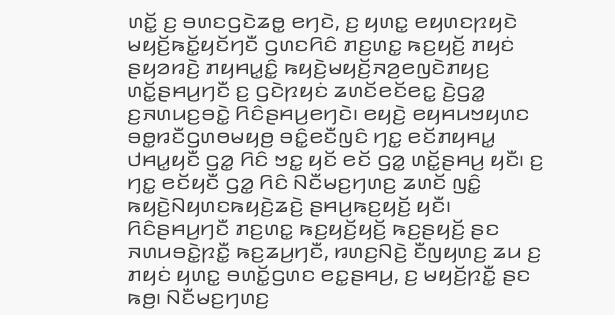ꤛꤢꤩ꤭ ꤢ꤬ ꤋꤛꤢꤞꤢꤧꤘꤥ꤭ ꤕꤚꤢꤧ, ꤢ꤬ ꤟꤛꤢ꤭ ꤕꤟꤛꤢꤐꤟꤢꤧ ꤗꤟꤢꤩ꤬ꤒꤢꤩ꤭ꤟꤢꤩꤚꤢꤪ ꤞꤛꤢꤖꤢꤨ ꤊꤢ꤬ꤛꤢ꤭ ꤒꤢ꤬ꤟꤢꤩ꤬ ꤊꤟꤢꤦ ꤔꤟꤤꤙꤢꤧ꤬ ꤊꤟꤌꤣ꤭ꤢꤨ꤭ ꤒꤟꤢꤧ꤬ꤗꤟꤢꤩ꤬ꤏꤤ꤬ꤕꤜꤢꤧꤊꤟꤢ꤬ ꤛꤢꤩ꤭ꤔꤌꤣ꤬ꤚꤢꤪ ꤢ꤬ ꤞꤢꤧꤐꤟꤢꤦ ꤘꤛꤢꤩꤕꤢꤩꤕꤢ꤭ ꤢꤧ꤬ꤞꤤ꤭ ꤢ꤬ꤏꤛꤣꤢ꤬ꤋꤢꤧ꤭ ꤖꤢꤨꤔꤌꤣ꤬ꤕꤚꤢꤧ꤯ ꤕꤟꤢꤧ꤬ ꤕꤟꤌꤣꤠꤟꤛꤢ ꤋꤥ꤭ꤙꤢꤪꤞꤛꤥꤗꤟꤥ꤬ ꤋꤢꤨ꤭ꤕꤢꤪꤜꤢꤨ ꤚꤢ꤭ ꤕꤢꤩꤊꤟꤌꤣ꤭ ꤓꤌꤣ꤭ꤟꤢꤪ ꤞꤤ꤭ ꤖꤢꤨ ꤠꤢ꤭ ꤟꤢꤩ ꤕꤢꤩ ꤞꤤ꤭ ꤛꤢꤩ꤭ꤔꤌꤣ꤬ ꤟꤢꤪ꤯ ꤢ꤬ ꤚꤢ꤭ ꤕꤢꤩꤟꤢꤪ ꤞꤤ꤭ ꤖꤢꤨ ꤡꤢꤪꤗꤢ꤬ꤚꤛꤢ꤬ ꤘꤛꤢꤩ ꤜꤢꤨ꤭ ꤒꤟꤢꤧ꤬ꤡꤟꤛꤢꤒꤟꤢꤧ꤬ꤘꤢꤧ꤬ ꤔꤌꤣ꤬ꤒꤢ꤬ꤟꤢꤩ꤬ ꤟꤢꤪ꤯
ꤖꤢꤨꤔꤌꤣ꤬ꤚꤢꤪ ꤊꤢ꤬ꤛꤢ꤭ ꤒꤢ꤬ꤟꤢꤩ꤬ꤟꤢꤩ꤬ ꤒꤢ꤬ꤔꤟꤢꤩ꤬ ꤔꤢ ꤏꤛꤣꤋꤢꤧ꤭ꤐꤢꤪ꤭ ꤒꤢ꤬ꤘꤣ꤬ꤚꤢꤪ, ꤙꤛꤢ꤬ꤡꤢꤧ꤬ ꤢꤪꤜꤟꤛꤢ꤬ ꤘꤣ ꤢ꤬ ꤊꤟꤢꤦ ꤟꤛꤢ꤭ ꤋꤛꤢꤩ꤭ꤞꤛꤢ ꤕꤢ꤭ꤔꤌꤣ꤬, ꤢ꤬ ꤗꤟꤢꤩ꤬ꤐꤢꤪ꤭ ꤔꤢ ꤒꤥ꤬꤯ ꤡꤢꤪꤗꤢ꤬ꤚꤛꤢ꤬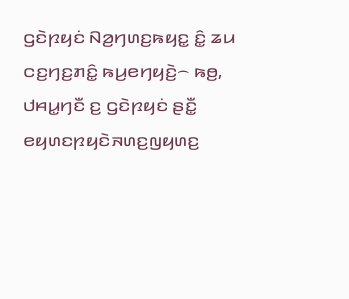ꤞꤢꤧꤐꤟꤢꤦ ꤡꤤ꤬ꤚꤛꤢ꤬ꤒꤟꤢ꤭ ꤢꤨ꤭ ꤘꤣ ꤍꤢ꤬ꤚꤢ꤬ꤊꤢꤨ꤭ ꤒꤣ꤬ꤕꤚꤟꤢꤧ꤬꤮ ꤒꤥ꤬, ꤓꤌꤣ꤭ꤚꤢꤪ ꤢ꤬ ꤞꤢꤧꤐꤟꤢꤦ ꤔꤢꤪ꤭ ꤕꤟꤛꤢꤐꤟꤢꤧꤏꤛꤢ꤬ꤜꤟꤛꤢ꤬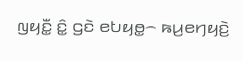ꤜꤟꤢꤪ꤭ ꤢꤨ꤭ ꤞꤢꤧ ꤕꤝꤟꤥ꤭꤮ ꤒꤣ꤬ꤕꤚꤟꤢꤧ꤬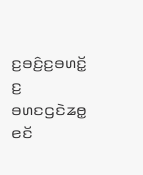ꤢ꤬ꤋꤢꤨ꤬ꤢ꤬ꤋꤛꤢꤩ꤭ ꤢ꤬ ꤋꤛꤢꤞꤢꤧꤘꤥ꤭ ꤕꤢꤩ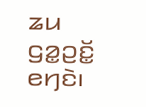ꤘꤣ ꤞꤤ꤭ꤑꤢꤩ꤭ ꤕꤚꤢꤧ꤯